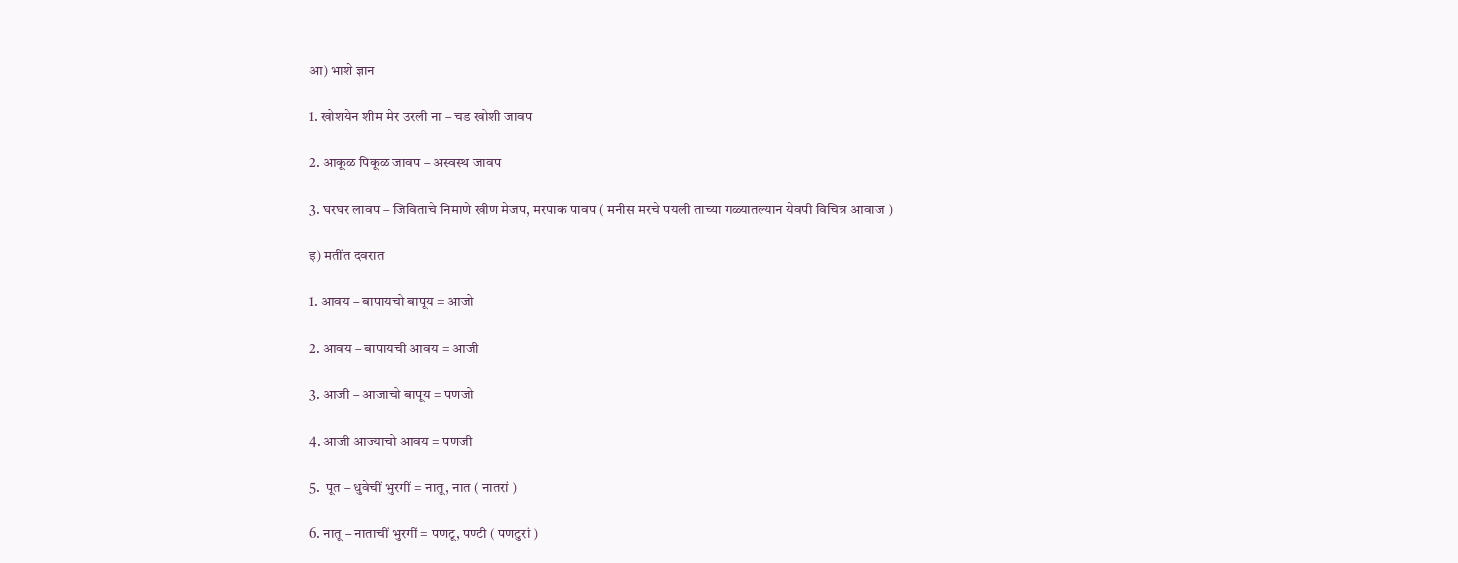आ) भाशे ज्ञान

1. खोशयेन शीम मेर उरली ना – चड खोशी जावप

2. आकूळ पिकूळ जावप – अस्वस्थ जावप

3. घरघर लावप – जिविताचे निमाणे खीण मेजप, मरपाक पावप ( मनीस मरचे पयली ताच्या गळ्यातल्यान येवपी विचित्र आवाज )

इ) मतींत दवरात

1. आवय – बापायचो बापूय = आजो

2. आवय – बापायची आवय = आजी

3. आजी – आजाचो बापूय = पणजो

4. आजी आज्याचो आवय = पणजी

5.  पूत – धुवेचीं भुरगीं = नातू, नात ( नातरां )

6. नातू – नाताचीं भुरगीं = पणटू, पण्टी ( पणटुरां )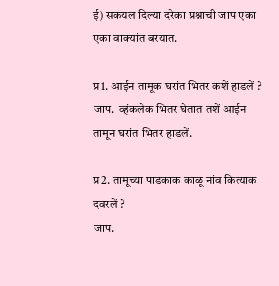ई) सकयल दिल्या दरेका प्रश्नाची जाप एका एका वाक्यांत बरयात.

प्र1. आईन तामूक घरांत भितर कशें हाडलें ?
जाप.  व्हंकलेक भितर घेतात तशें आईन तामून घरांत भितर हाडलें.

प्र2. तामूच्या पाडकाक काळू नांव कित्याक दवरलें ?
जाप.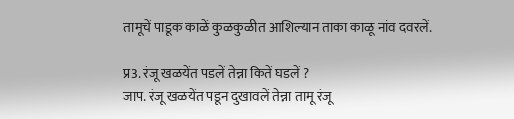तामूचें पाडूक काळें कुळकुळीत आशिल्यान ताका काळू नांव दवरलें.

प्र3. रंजू खळयेंत पडलें तेन्ना कितें घडलें ?
जाप. रंजू खळयेंत पडून दुखावलें तेन्ना तामू रंजू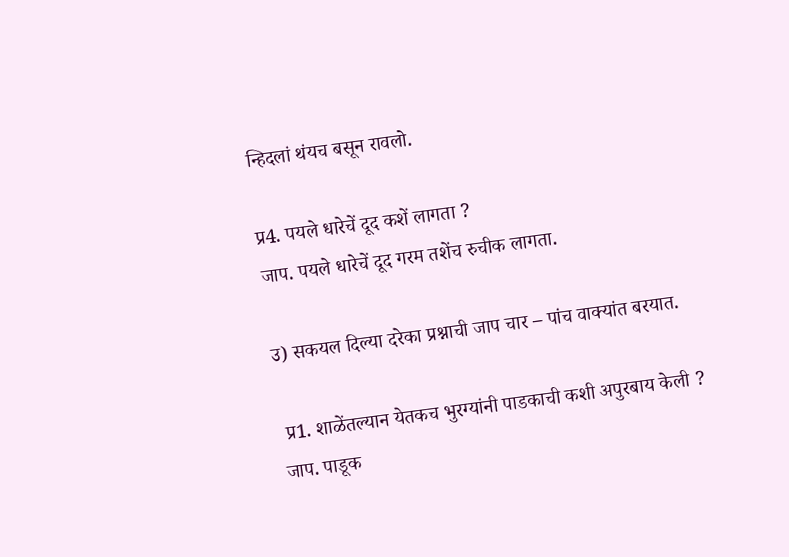न्हिदलां थंयच बसून रावलो.

प्र4. पयले धारेचें दूद कशें लागता ?
जाप. पयले धारेचें दूद गरम तशेंच रुचीक लागता.

उ) सकयल दिल्या दरेका प्रश्नाची जाप चार – पांच वाक्यांत बरयात.

 प्र1. शाळेंतल्यान येतकच भुरग्यांनी पाडकाची कशी अपुरबाय केली ?
जाप. पाडूक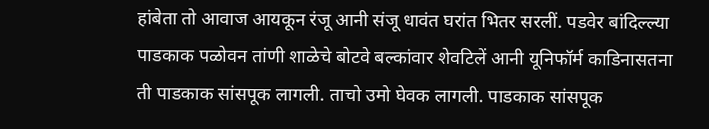हांबेता तो आवाज आयकून रंजू आनी संजू धावंत घरांत भितर सरलीं. पडवेर बांदिल्ल्या पाडकाक पळोवन तांणी शाळेचे बोटवे बल्कांवार शेवटिलें आनी यूनिफॉर्म काडिनासतना ती पाडकाक सांसपूक लागली. ताचो उमो घेवक लागली. पाडकाक सांसपूक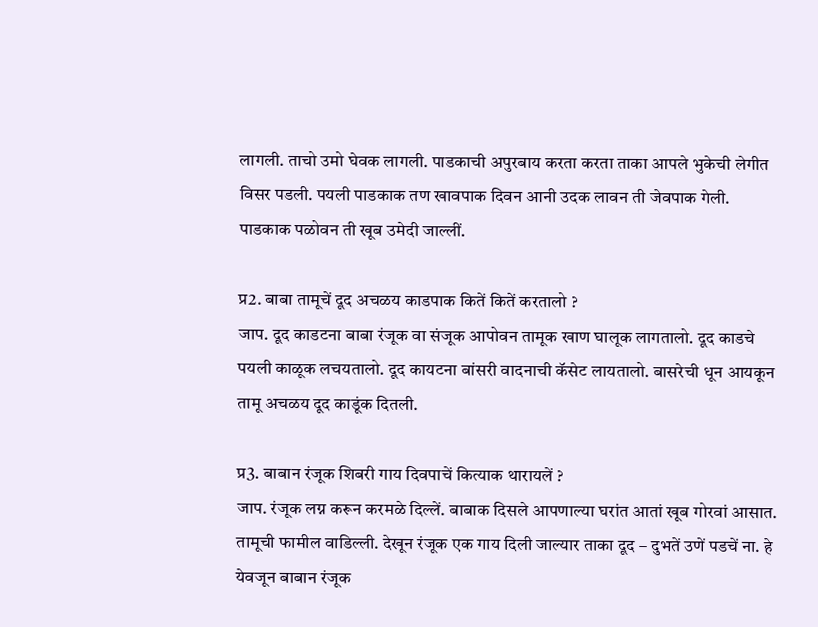लागली. ताचो उमो घेवक लागली. पाडकाची अपुरबाय करता करता ताका आपले भुकेची लेगीत विसर पडली. पयली पाडकाक तण खावपाक दिवन आनी उदक लावन ती जेवपाक गेली. पाडकाक पळोवन ती खूब उमेदी जाल्लीं.

प्र2. बाबा तामूचें दूद अचळय काडपाक कितें कितें करतालो ?
जाप. दूद काडटना बाबा रंजूक वा संजूक आपोवन तामूक खाण घालूक लागतालो. दूद काडचे पयली काळूक लचयतालो. दूद कायटना बांसरी वादनाची कॅसेट लायतालो. बासरेची धून आयकून तामू अचळय दूद काडूंक दितली.

प्र3. बाबान रंजूक शिबरी गाय दिवपाचें कित्याक थारायलें ?
जाप. रंजूक लग्न करून करमळे दिल्लें. बाबाक दिसले आपणाल्या घरांत आतां खूब गोरवां आसात. तामूची फामील वाडिल्ली. देखून रंजूक एक गाय दिली जाल्यार ताका दूद – दुभतें उणें पडचें ना. हे येवजून बाबान रंजूक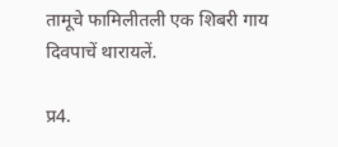तामूचे फामिलीतली एक शिबरी गाय दिवपाचें थारायलें.

प्र4.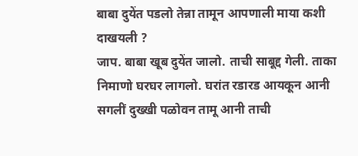बाबा दुयेंत पडलो तेन्ना तामून आपणाली माया कशी दाखयली ?
जाप. बाबा खूब दुयेंत जालो. ताची साबूद्द गेली. ताका निमाणो घरघर लागलो. घरांत रडारड आयकून आनी सगलीं दुख्खी पळोवन तामू आनी ताची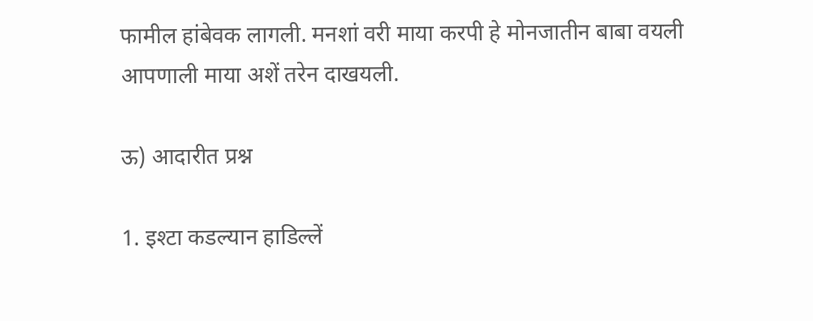फामील हांबेवक लागली. मनशां वरी माया करपी हे मोनजातीन बाबा वयली आपणाली माया अशें तरेन दाखयली.

ऊ) आदारीत प्रश्न

1. इश्टा कडल्यान हाडिल्लें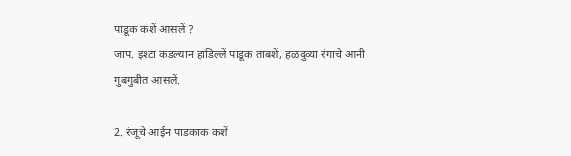पाडूक कशें आसलें ?
जाप. इश्टा कडल्यान हाडिल्लें पाडूक ताबशें, हळदुव्या रंगाचे आनी गुबगुबीत आसलें.

2. रंजूचे आईन पाडकाक कशें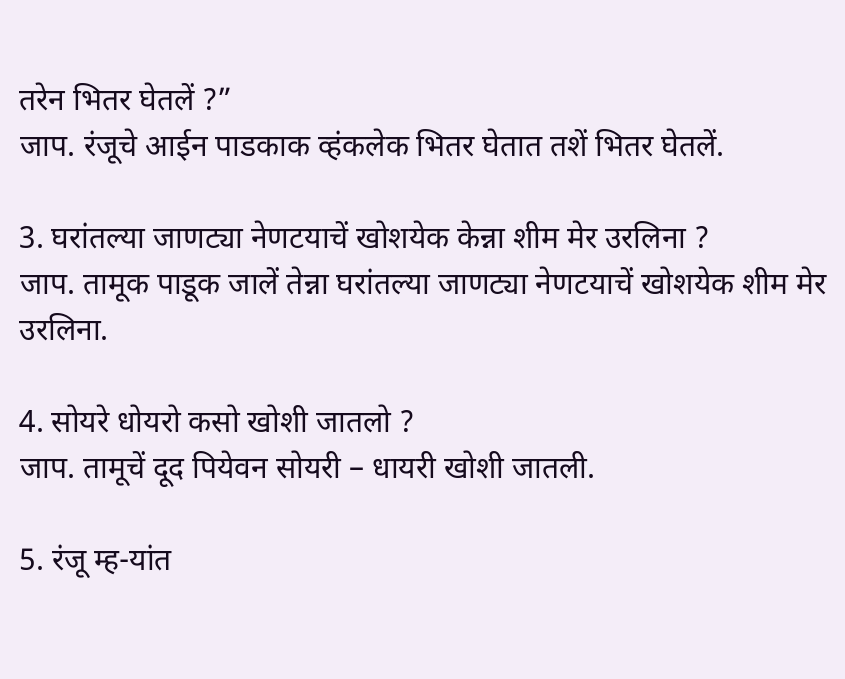तरेन भितर घेतलें ?”
जाप. रंजूचे आईन पाडकाक व्हंकलेक भितर घेतात तशें भितर घेतलें.

3. घरांतल्या जाणट्या नेणटयाचें खोशयेक केन्ना शीम मेर उरलिना ?
जाप. तामूक पाडूक जालें तेन्ना घरांतल्या जाणट्या नेणटयाचें खोशयेक शीम मेर उरलिना.

4. सोयरे धोयरो कसो खोशी जातलो ?
जाप. तामूचें दूद पियेवन सोयरी – धायरी खोशी जातली.

5. रंजू म्ह-यांत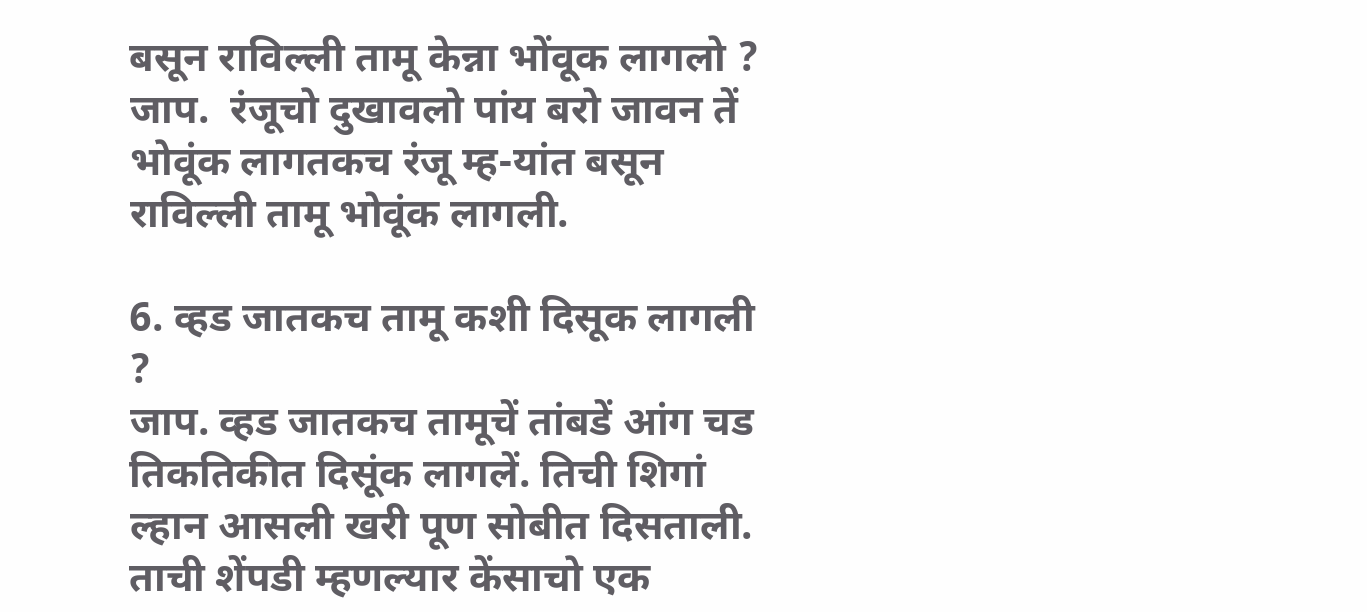बसून राविल्ली तामू केन्ना भोंवूक लागलो ?
जाप.  रंजूचो दुखावलो पांय बरो जावन तें भोवूंक लागतकच रंजू म्ह-यांत बसून राविल्ली तामू भोवूंक लागली.

6. व्हड जातकच तामू कशी दिसूक लागली ?
जाप. व्हड जातकच तामूचें तांबडें आंग चड तिकतिकीत दिसूंक लागलें. तिची शिगां ल्हान आसली खरी पूण सोबीत दिसताली. ताची शेंपडी म्हणल्यार केंसाचो एक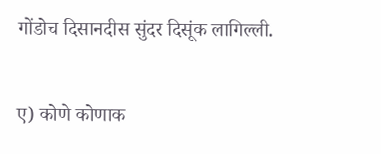गोंडोच दिसानदीस सुंदर दिसूंक लागिल्ली.

ए) कोणे कोणाक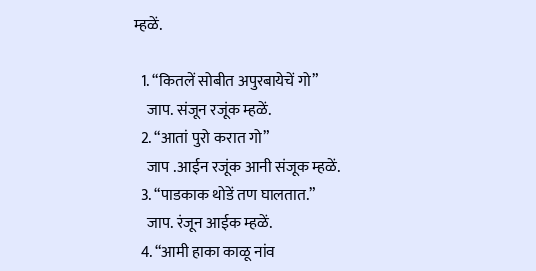म्हळें.

  1. “कितलें सोबीत अपुरबायेचें गो”
    जाप. संजून रजूंक म्हळें.
  2. “आतां पुरो करात गो”
    जाप .आईन रजूंक आनी संजूक म्हळें.
  3. “पाडकाक थोडें तण घालतात.”
    जाप. रंजून आईक म्हळें.
  4. “आमी हाका काळू नांव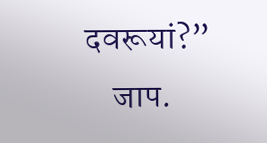दवरूयां?”
    जाप.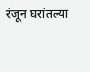रंजून घरांतल्या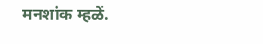मनशांक म्हळें.